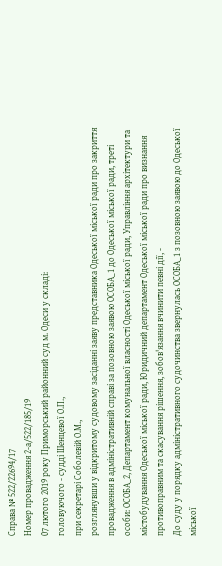Справа № 522/22694/17
Номер провадження 2-а/522/185/19
07 лютого 2019 року Приморський районний суд м. Одеси у складі:
головуючого - судді Шенцевої О.П.,
при секретарі Соболевій О.М.,
розглянувши у відкритому судовому засіданні заяву представника Одеської міської ради про закриття провадження в адміністративній справі за позовною заявою ОСОБА_1 до Одеської міської ради, треті особи: ОСОБА_2, Департамент комунальної власності Одеської міської ради, Управління архітектури та містобудування Одеської міської ради, Юридичний департамент Одеської міської ради про визнання противоправним та скасування рішення, зобов'язання вчинити певні дії, -
До суду у порядку адміністративного судочинства звернулась ОСОБА_1 з позовною заявою до Одеської міської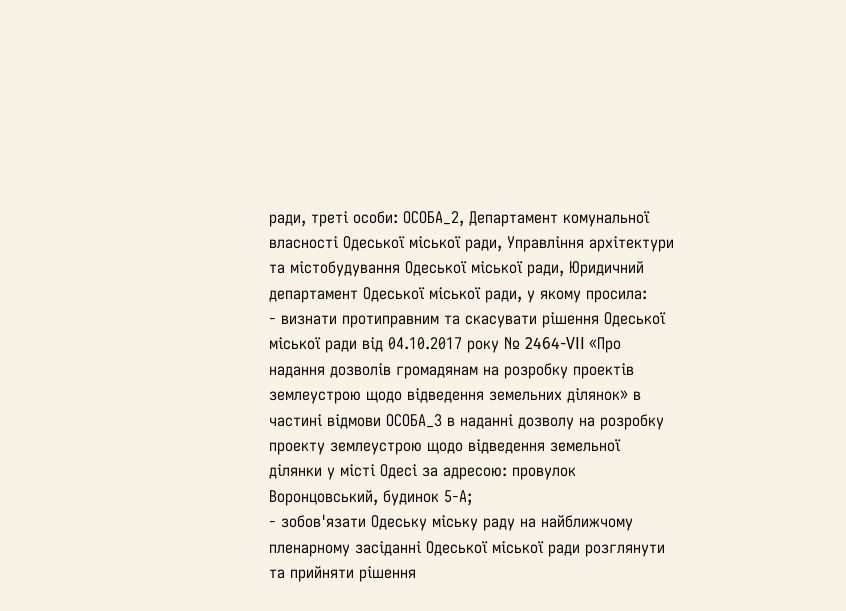ради, треті особи: ОСОБА_2, Департамент комунальної власності Одеської міської ради, Управління архітектури та містобудування Одеської міської ради, Юридичний департамент Одеської міської ради, у якому просила:
- визнати протиправним та скасувати рішення Одеської міської ради від 04.10.2017 року № 2464-VII «Про надання дозволів громадянам на розробку проектів землеустрою щодо відведення земельних ділянок» в частині відмови ОСОБА_3 в наданні дозволу на розробку проекту землеустрою щодо відведення земельної ділянки у місті Одесі за адресою: провулок Воронцовський, будинок 5-А;
- зобов'язати Одеську міську раду на найближчому пленарному засіданні Одеської міської ради розглянути та прийняти рішення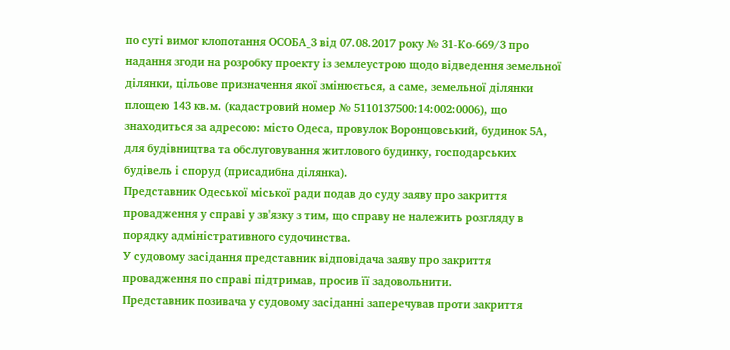по суті вимог клопотання ОСОБА_3 від 07.08.2017 року № 31-Ко-669/3 про надання згоди на розробку проекту із землеустрою щодо відведення земельної ділянки, цільове призначення якої змінюється, а саме, земельної ділянки площею 143 кв.м. (кадастровий номер № 5110137500:14:002:0006), що знаходиться за адресою: місто Одеса, провулок Воронцовський, будинок 5А, для будівництва та обслуговування житлового будинку, господарських будівель і споруд (присадибна ділянка).
Представник Одеської міської ради подав до суду заяву про закриття провадження у справі у зв'язку з тим, що справу не належить розгляду в порядку адміністративного судочинства.
У судовому засідання представник відповідача заяву про закриття провадження по справі підтримав, просив її задовольнити.
Представник позивача у судовому засіданні заперечував проти закриття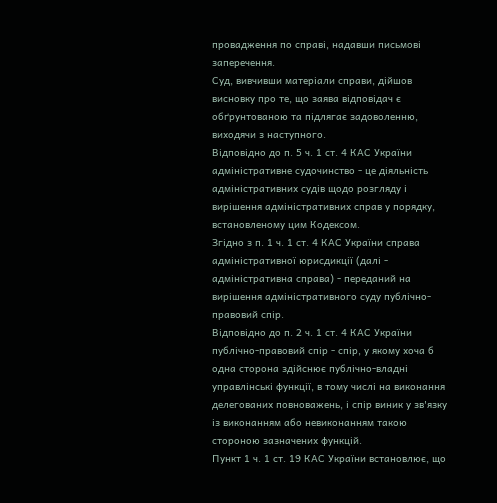провадження по справі, надавши письмові заперечення.
Суд, вивчивши матеріали справи, дійшов висновку про те, що заява відповідач є обґрунтованою та підлягає задоволенню, виходячи з наступного.
Відповідно до п. 5 ч. 1 ст. 4 КАС України адміністративне судочинство - це діяльність адміністративних судів щодо розгляду і вирішення адміністративних справ у порядку, встановленому цим Кодексом.
Згідно з п. 1 ч. 1 ст. 4 КАС України справа адміністративної юрисдикції (далі - адміністративна справа) - переданий на вирішення адміністративного суду публічно-правовий спір.
Відповідно до п. 2 ч. 1 ст. 4 КАС України публічно-правовий спір - спір, у якому хоча б одна сторона здійснює публічно-владні управлінські функції, в тому числі на виконання делегованих повноважень, і спір виник у зв'язку із виконанням або невиконанням такою стороною зазначених функцій.
Пункт 1 ч. 1 ст. 19 КАС України встановлює, що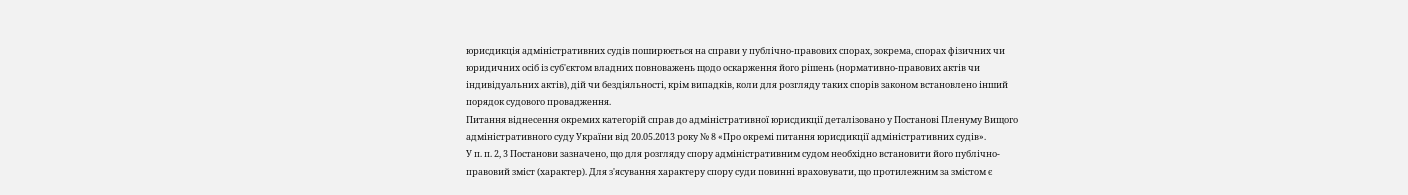юрисдикція адміністративних судів поширюється на справи у публічно-правових спорах, зокрема, спорах фізичних чи юридичних осіб із суб'єктом владних повноважень щодо оскарження його рішень (нормативно-правових актів чи індивідуальних актів), дій чи бездіяльності, крім випадків, коли для розгляду таких спорів законом встановлено інший порядок судового провадження.
Питання віднесення окремих категорій справ до адміністративної юрисдикції деталізовано у Постанові Пленуму Вищого адміністративного суду України від 20.05.2013 року № 8 «Про окремі питання юрисдикції адміністративних судів».
У п. п. 2, 3 Постанови зазначено, що для розгляду спору адміністративним судом необхідно встановити його публічно-правовий зміст (характер). Для з'ясування характеру спору суди повинні враховувати, що протилежним за змістом є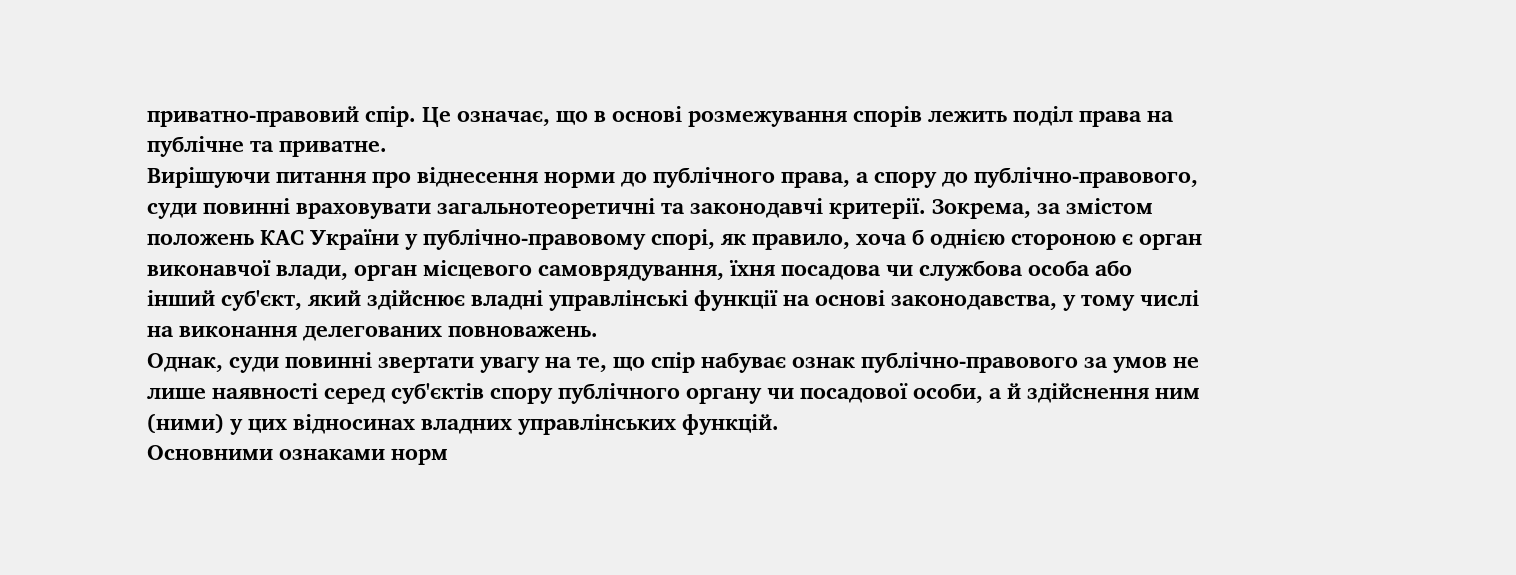приватно-правовий спір. Це означає, що в основі розмежування спорів лежить поділ права на публічне та приватне.
Вирішуючи питання про віднесення норми до публічного права, а спору до публічно-правового, суди повинні враховувати загальнотеоретичні та законодавчі критерії. Зокрема, за змістом положень КАС України у публічно-правовому спорі, як правило, хоча б однією стороною є орган виконавчої влади, орган місцевого самоврядування, їхня посадова чи службова особа або інший суб'єкт, який здійснює владні управлінські функції на основі законодавства, у тому числі на виконання делегованих повноважень.
Однак, суди повинні звертати увагу на те, що спір набуває ознак публічно-правового за умов не лише наявності серед суб'єктів спору публічного органу чи посадової особи, а й здійснення ним (ними) у цих відносинах владних управлінських функцій.
Основними ознаками норм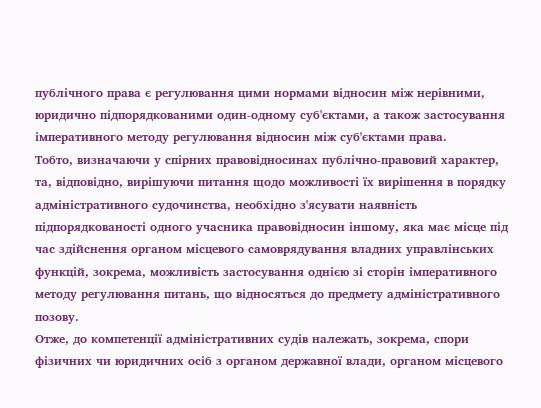публічного права є регулювання цими нормами відносин між нерівними, юридично підпорядкованими один-одному суб'єктами, а також застосування імперативного методу регулювання відносин між суб'єктами права.
Тобто, визначаючи у спірних правовідносинах публічно-правовий характер, та, відповідно, вирішуючи питання щодо можливості їх вирішення в порядку адміністративного судочинства, необхідно з'ясувати наявність підпорядкованості одного учасника правовідносин іншому, яка має місце під час здійснення органом місцевого самоврядування владних управлінських функцій, зокрема, можливість застосування однією зі сторін імперативного методу регулювання питань, що відносяться до предмету адміністративного позову.
Отже, до компетенції адміністративних судів належать, зокрема, спори фізичних чи юридичних осіб з органом державної влади, органом місцевого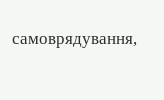самоврядування,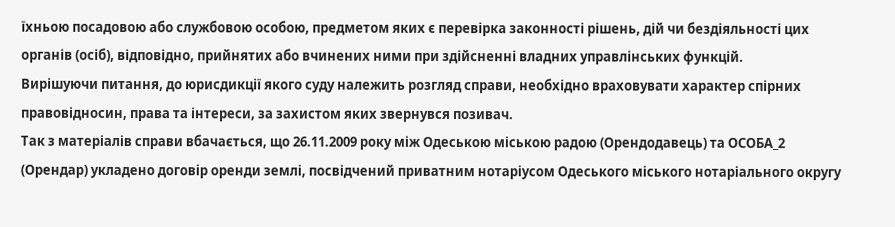їхньою посадовою або службовою особою, предметом яких є перевірка законності рішень, дій чи бездіяльності цих органів (осіб), відповідно, прийнятих або вчинених ними при здійсненні владних управлінських функцій.
Вирішуючи питання, до юрисдикції якого суду належить розгляд справи, необхідно враховувати характер спірних правовідносин, права та інтереси, за захистом яких звернувся позивач.
Так з матеріалів справи вбачається, що 26.11.2009 року між Одеською міською радою (Орендодавець) та ОСОБА_2 (Орендар) укладено договір оренди землі, посвідчений приватним нотаріусом Одеського міського нотаріального округу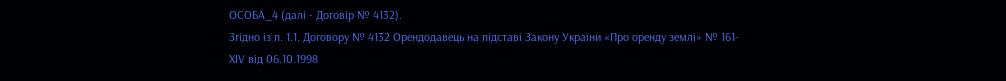ОСОБА_4 (далі - Договір № 4132).
Згідно із п. 1.1. Договору № 4132 Орендодавець на підставі Закону України «Про оренду землі» № 161-ХІV від 06.10.1998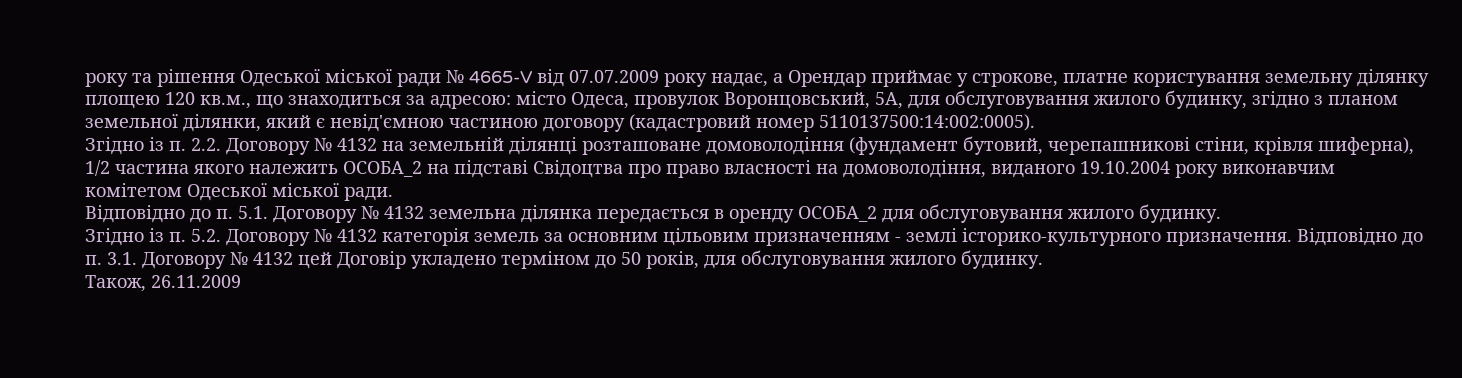року та рішення Одеської міської ради № 4665-V від 07.07.2009 року надає, а Орендар приймає у строкове, платне користування земельну ділянку площею 120 кв.м., що знаходиться за адресою: місто Одеса, провулок Воронцовський, 5А, для обслуговування жилого будинку, згідно з планом земельної ділянки, який є невід'ємною частиною договору (кадастровий номер 5110137500:14:002:0005).
Згідно із п. 2.2. Договору № 4132 на земельній ділянці розташоване домоволодіння (фундамент бутовий, черепашникові стіни, крівля шиферна), 1/2 частина якого належить ОСОБА_2 на підставі Свідоцтва про право власності на домоволодіння, виданого 19.10.2004 року виконавчим комітетом Одеської міської ради.
Відповідно до п. 5.1. Договору № 4132 земельна ділянка передається в оренду ОСОБА_2 для обслуговування жилого будинку.
Згідно із п. 5.2. Договору № 4132 категорія земель за основним цільовим призначенням - землі історико-культурного призначення. Відповідно до п. 3.1. Договору № 4132 цей Договір укладено терміном до 50 років, для обслуговування жилого будинку.
Також, 26.11.2009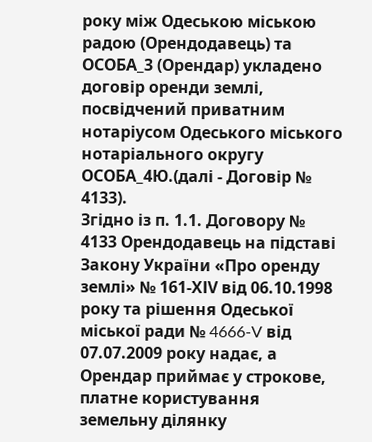року між Одеською міською радою (Орендодавець) та ОСОБА_3 (Орендар) укладено договір оренди землі, посвідчений приватним нотаріусом Одеського міського нотаріального округу ОСОБА_4Ю.(далі - Договір № 4133).
Згідно із п. 1.1. Договору № 4133 Орендодавець на підставі Закону України «Про оренду землі» № 161-ХІV від 06.10.1998 року та рішення Одеської міської ради № 4666-V від 07.07.2009 року надає, а Орендар приймає у строкове, платне користування земельну ділянку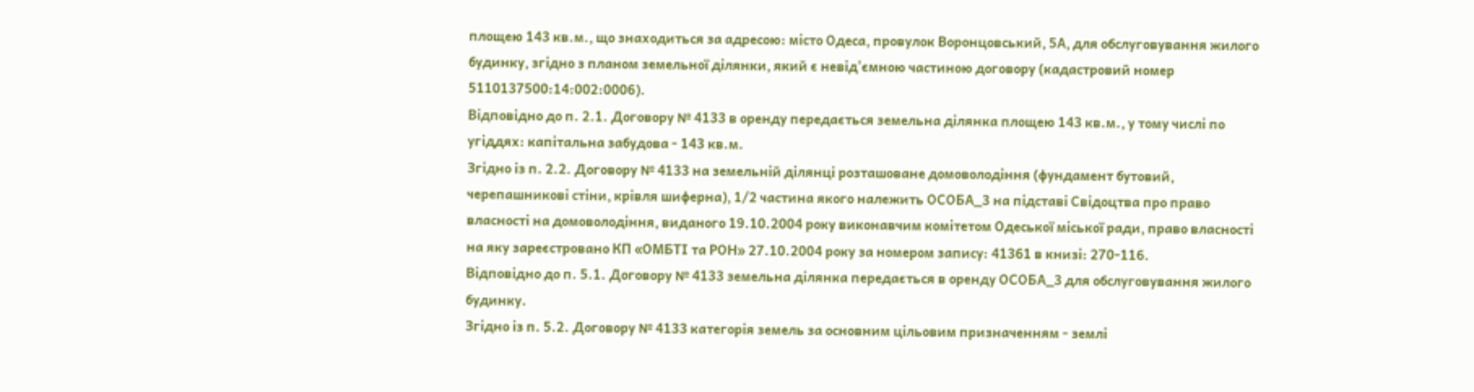площею 143 кв.м., що знаходиться за адресою: місто Одеса, провулок Воронцовський, 5А, для обслуговування жилого будинку, згідно з планом земельної ділянки, який є невід'ємною частиною договору (кадастровий номер 5110137500:14:002:0006).
Відповідно до п. 2.1. Договору № 4133 в оренду передається земельна ділянка площею 143 кв.м., у тому числі по угіддях: капітальна забудова - 143 кв.м.
Згідно із п. 2.2. Договору № 4133 на земельній ділянці розташоване домоволодіння (фундамент бутовий, черепашникові стіни, крівля шиферна), 1/2 частина якого належить ОСОБА_3 на підставі Свідоцтва про право власності на домоволодіння, виданого 19.10.2004 року виконавчим комітетом Одеської міської ради, право власності на яку зареєстровано КП «ОМБТІ та РОН» 27.10.2004 року за номером запису: 41361 в книзі: 270-116.
Відповідно до п. 5.1. Договору № 4133 земельна ділянка передається в оренду ОСОБА_3 для обслуговування жилого будинку.
Згідно із п. 5.2. Договору № 4133 категорія земель за основним цільовим призначенням - землі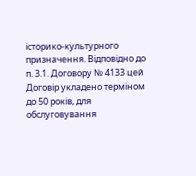історико-культурного призначення. Відповідно до п. 3.1. Договору № 4133 цей Договір укладено терміном до 50 років, для обслуговування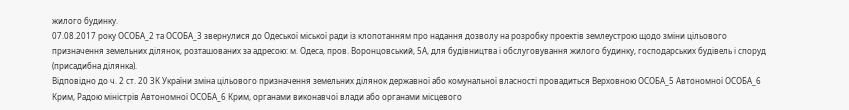жилого будинку.
07.08.2017 року ОСОБА_2 та ОСОБА_3 звернулися до Одеської міської ради із клопотанням про надання дозволу на розробку проектів землеустрою щодо зміни цільового призначення земельних ділянок, розташованих за адресою: м. Одеса, пров. Воронцовський, 5А, для будівництва і обслуговування жилого будинку, господарських будівель і споруд (присадибна ділянка).
Відповідно до ч. 2 ст. 20 ЗК України зміна цільового призначення земельних ділянок державної або комунальної власності провадиться Верховною ОСОБА_5 Автономної ОСОБА_6 Крим, Радою міністрів Автономної ОСОБА_6 Крим, органами виконавчої влади або органами місцевого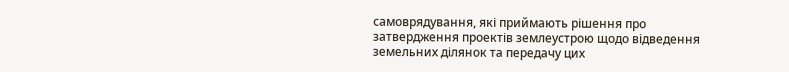самоврядування, які приймають рішення про затвердження проектів землеустрою щодо відведення земельних ділянок та передачу цих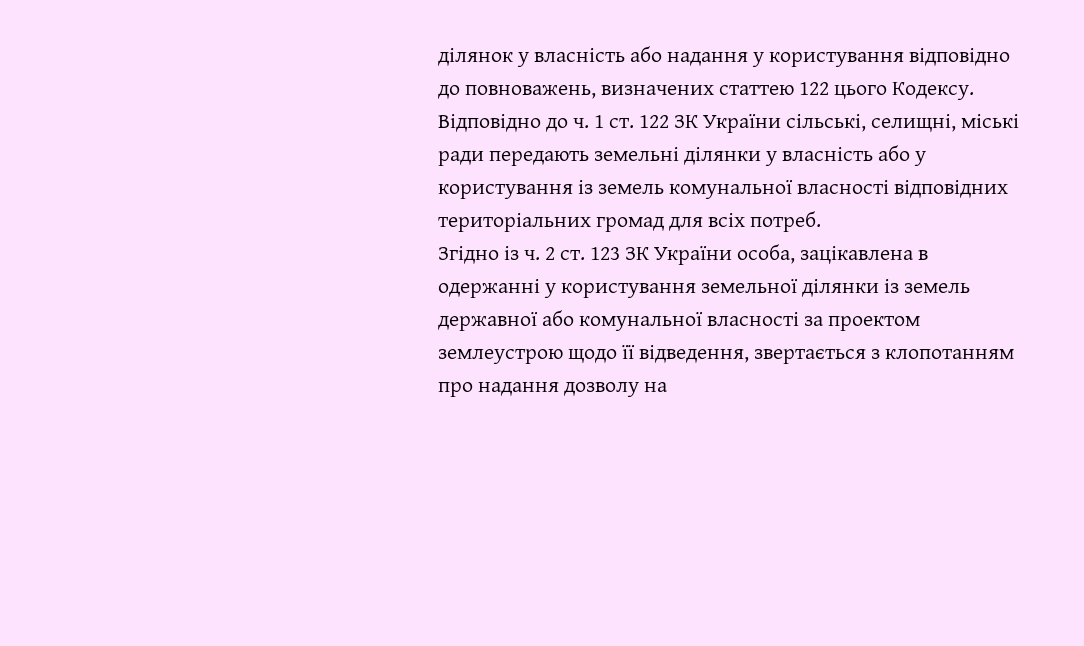ділянок у власність або надання у користування відповідно до повноважень, визначених статтею 122 цього Кодексу.
Відповідно до ч. 1 ст. 122 ЗК України сільські, селищні, міські ради передають земельні ділянки у власність або у користування із земель комунальної власності відповідних територіальних громад для всіх потреб.
Згідно із ч. 2 ст. 123 ЗК України особа, зацікавлена в одержанні у користування земельної ділянки із земель державної або комунальної власності за проектом землеустрою щодо її відведення, звертається з клопотанням про надання дозволу на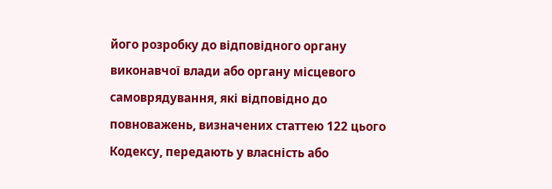його розробку до відповідного органу виконавчої влади або органу місцевого самоврядування, які відповідно до повноважень, визначених статтею 122 цього Кодексу, передають у власність або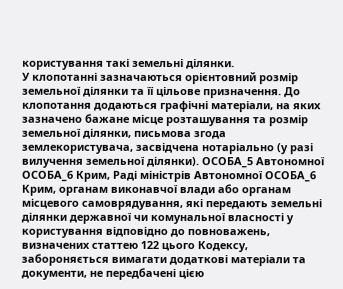користування такі земельні ділянки.
У клопотанні зазначаються орієнтовний розмір земельної ділянки та її цільове призначення. До клопотання додаються графічні матеріали, на яких зазначено бажане місце розташування та розмір земельної ділянки, письмова згода землекористувача, засвідчена нотаріально (у разі вилучення земельної ділянки). ОСОБА_5 Автономної ОСОБА_6 Крим, Раді міністрів Автономної ОСОБА_6 Крим, органам виконавчої влади або органам місцевого самоврядування, які передають земельні ділянки державної чи комунальної власності у користування відповідно до повноважень, визначених статтею 122 цього Кодексу, забороняється вимагати додаткові матеріали та документи, не передбачені цією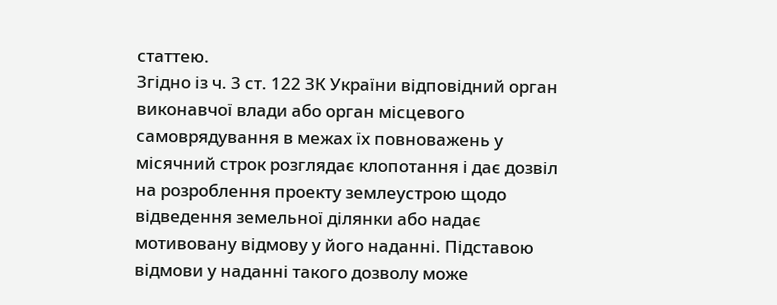статтею.
Згідно із ч. 3 ст. 122 ЗК України відповідний орган виконавчої влади або орган місцевого самоврядування в межах їх повноважень у місячний строк розглядає клопотання і дає дозвіл на розроблення проекту землеустрою щодо відведення земельної ділянки або надає мотивовану відмову у його наданні. Підставою відмови у наданні такого дозволу може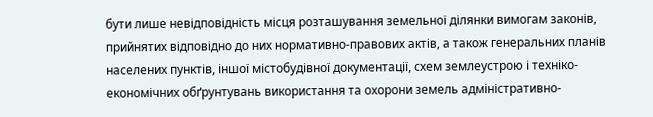бути лише невідповідність місця розташування земельної ділянки вимогам законів, прийнятих відповідно до них нормативно-правових актів, а також генеральних планів населених пунктів, іншої містобудівної документації, схем землеустрою і техніко-економічних обґрунтувань використання та охорони земель адміністративно-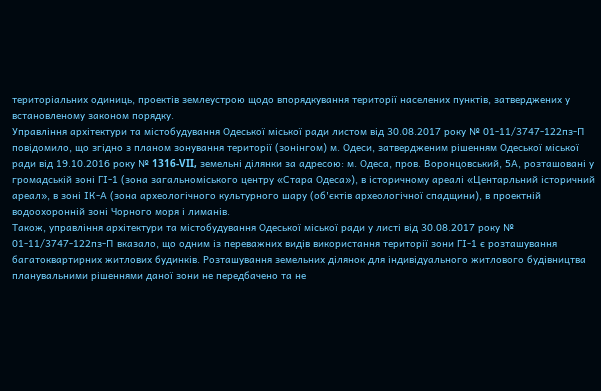територіальних одиниць, проектів землеустрою щодо впорядкування території населених пунктів, затверджених у встановленому законом порядку.
Управління архітектури та містобудування Одеської міської ради листом від 30.08.2017 року № 01-11/3747-122пз-П повідомило, що згідно з планом зонування території (зонінгом) м. Одеси, затвердженим рішенням Одеської міської ради від 19.10.2016 року № 1316-VII, земельні ділянки за адресою: м. Одеса, пров. Воронцовський, 5А, розташовані у громадській зоні ГІ-1 (зона загальноміського центру «Стара Одеса»), в історичному ареалі «Центарльний історичний ареал», в зоні ІК-А (зона археологічного культурного шару (об'єктів археологічної спадщини), в проектній водоохоронній зоні Чорного моря і лиманів.
Також, управління архітектури та містобудування Одеської міської ради у листі від 30.08.2017 року № 01-11/3747-122пз-П вказало, що одним із переважних видів використання території зони ГІ-1 є розташування багатоквартирних житлових будинків. Розташування земельних ділянок для індивідуального житлового будівництва планувальними рішеннями даної зони не передбачено та не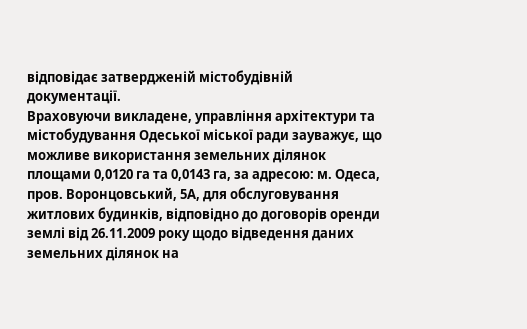відповідає затвердженій містобудівній документації.
Враховуючи викладене, управління архітектури та містобудування Одеської міської ради зауважує, що можливе використання земельних ділянок площами 0,0120 га та 0,0143 га, за адресою: м. Одеса, пров. Воронцовський, 5А, для обслуговування житлових будинків, відповідно до договорів оренди землі від 26.11.2009 року щодо відведення даних земельних ділянок на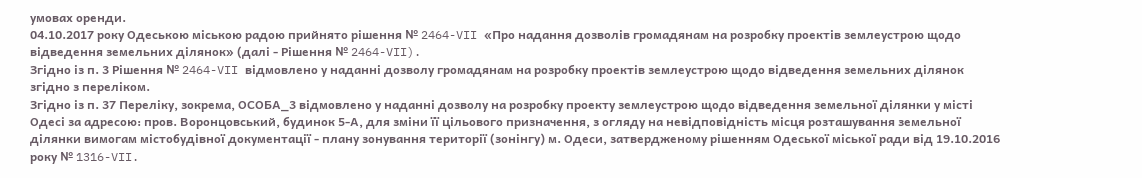умовах оренди.
04.10.2017 року Одеською міською радою прийнято рішення № 2464-VII «Про надання дозволів громадянам на розробку проектів землеустрою щодо відведення земельних ділянок» (далі - Рішення № 2464-VII).
Згідно із п. 3 Рішення № 2464-VII відмовлено у наданні дозволу громадянам на розробку проектів землеустрою щодо відведення земельних ділянок згідно з переліком.
Згідно із п. 37 Переліку, зокрема, ОСОБА_3 відмовлено у наданні дозволу на розробку проекту землеустрою щодо відведення земельної ділянки у місті Одесі за адресою: пров. Воронцовський, будинок 5-А, для зміни її цільового призначення, з огляду на невідповідність місця розташування земельної ділянки вимогам містобудівної документації - плану зонування території (зонінгу) м. Одеси, затвердженому рішенням Одеської міської ради від 19.10.2016 року № 1316-VII.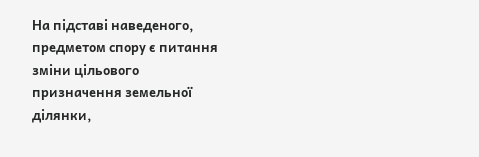На підставі наведеного, предметом спору є питання зміни цільового призначення земельної ділянки,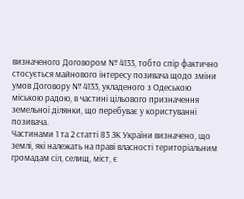визначеного Договором № 4133, тобто спір фактично стосується майнового інтересу позивача щодо зміни умов Договору № 4133, укладеного з Одеською міською радою, в частині цільового призначення земельної ділянки, що перебуває у користуванні позивача.
Частинами 1 та 2 статті 83 ЗК України визначено, що землі, які належать на праві власності територіальним громадам сіл, селищ, міст, є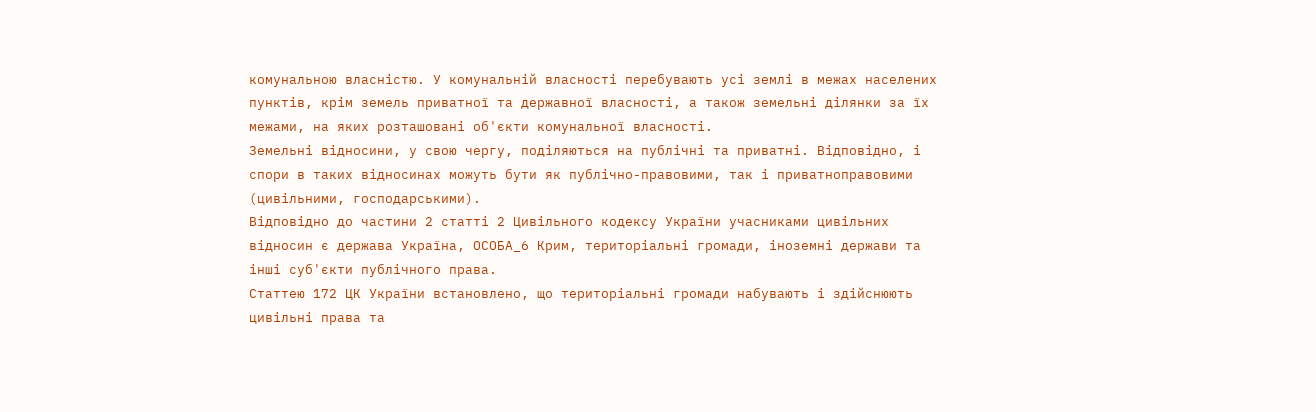комунальною власністю. У комунальній власності перебувають усі землі в межах населених пунктів, крім земель приватної та державної власності, а також земельні ділянки за їх межами, на яких розташовані об'єкти комунальної власності.
Земельні відносини, у свою чергу, поділяються на публічні та приватні. Відповідно, і спори в таких відносинах можуть бути як публічно-правовими, так і приватноправовими (цивільними, господарськими).
Відповідно до частини 2 статті 2 Цивільного кодексу України учасниками цивільних відносин є держава Україна, ОСОБА_6 Крим, територіальні громади, іноземні держави та інші суб'єкти публічного права.
Статтею 172 ЦК України встановлено, що територіальні громади набувають і здійснюють цивільні права та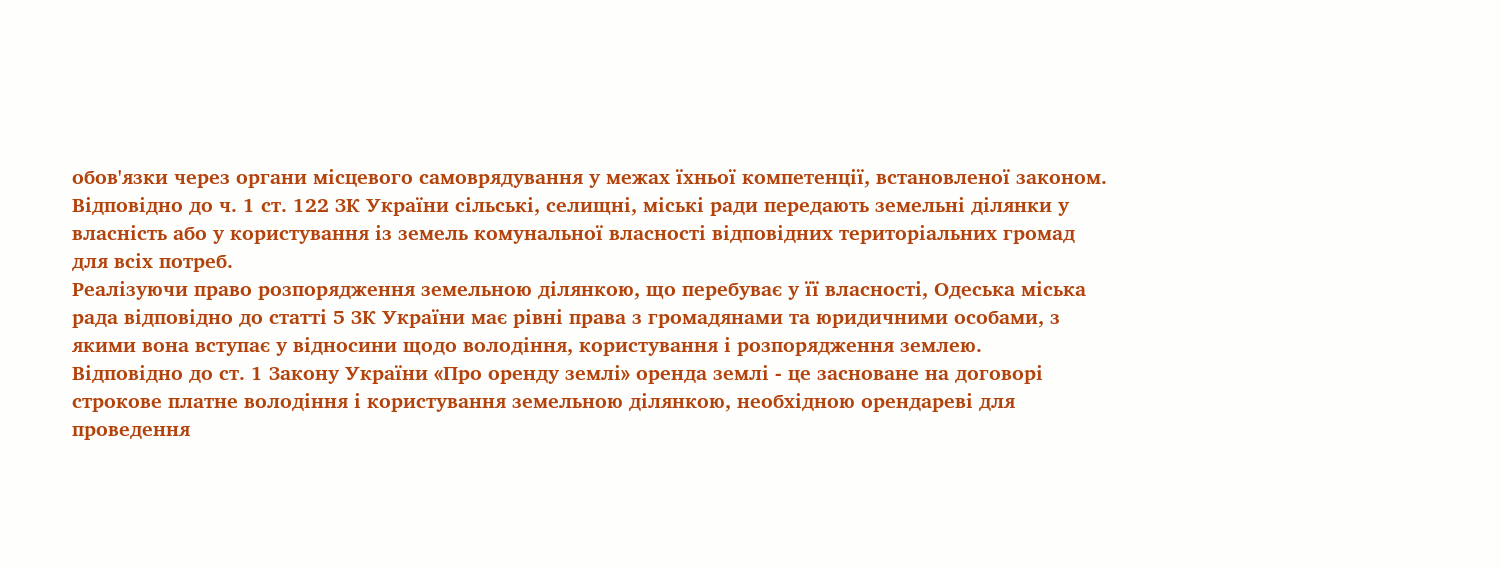обов'язки через органи місцевого самоврядування у межах їхньої компетенції, встановленої законом.
Відповідно до ч. 1 ст. 122 ЗК України сільські, селищні, міські ради передають земельні ділянки у власність або у користування із земель комунальної власності відповідних територіальних громад для всіх потреб.
Реалізуючи право розпорядження земельною ділянкою, що перебуває у її власності, Одеська міська рада відповідно до статті 5 ЗК України має рівні права з громадянами та юридичними особами, з якими вона вступає у відносини щодо володіння, користування і розпорядження землею.
Відповідно до ст. 1 Закону України «Про оренду землі» оренда землі - це засноване на договорі строкове платне володіння і користування земельною ділянкою, необхідною орендареві для проведення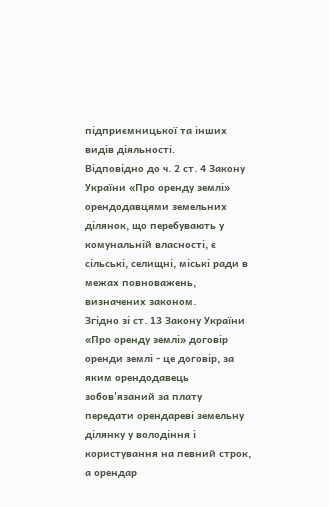підприємницької та інших видів діяльності.
Відповідно до ч. 2 ст. 4 Закону України «Про оренду землі» орендодавцями земельних ділянок, що перебувають у комунальній власності, є сільські, селищні, міські ради в межах повноважень, визначених законом.
Згідно зі ст. 13 Закону України «Про оренду землі» договір оренди землі - це договір, за яким орендодавець зобов'язаний за плату передати орендареві земельну ділянку у володіння і користування на певний строк, а орендар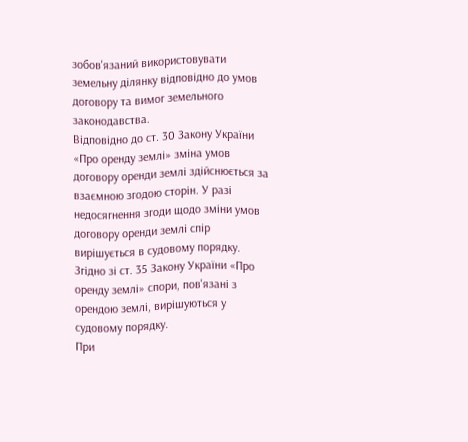зобов'язаний використовувати земельну ділянку відповідно до умов договору та вимог земельного законодавства.
Відповідно до ст. 30 Закону України «Про оренду землі» зміна умов договору оренди землі здійснюється за взаємною згодою сторін. У разі недосягнення згоди щодо зміни умов договору оренди землі спір вирішується в судовому порядку. Згідно зі ст. 35 Закону України «Про оренду землі» спори, пов'язані з орендою землі, вирішуються у судовому порядку.
При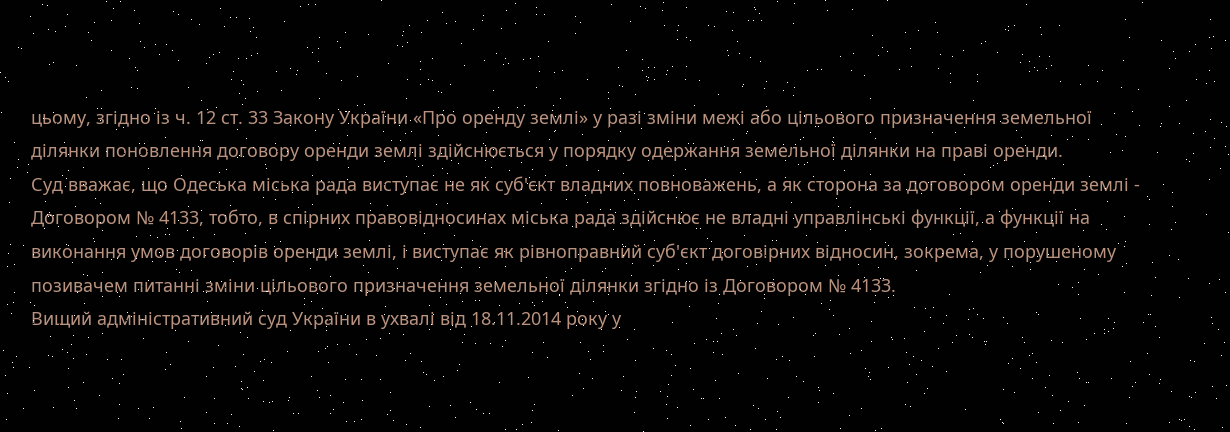цьому, згідно із ч. 12 ст. 33 Закону України «Про оренду землі» у разі зміни межі або цільового призначення земельної ділянки поновлення договору оренди землі здійснюється у порядку одержання земельної ділянки на праві оренди.
Суд вважає, що Одеська міська рада виступає не як суб'єкт владних повноважень, а як сторона за договором оренди землі - Договором № 4133, тобто, в спірних правовідносинах міська рада здійснює не владні управлінські функції, а функції на виконання умов договорів оренди землі, і виступає як рівноправний суб'єкт договірних відносин, зокрема, у порушеному позивачем питанні зміни цільового призначення земельної ділянки згідно із Договором № 4133.
Вищий адміністративний суд України в ухвалі від 18.11.2014 року у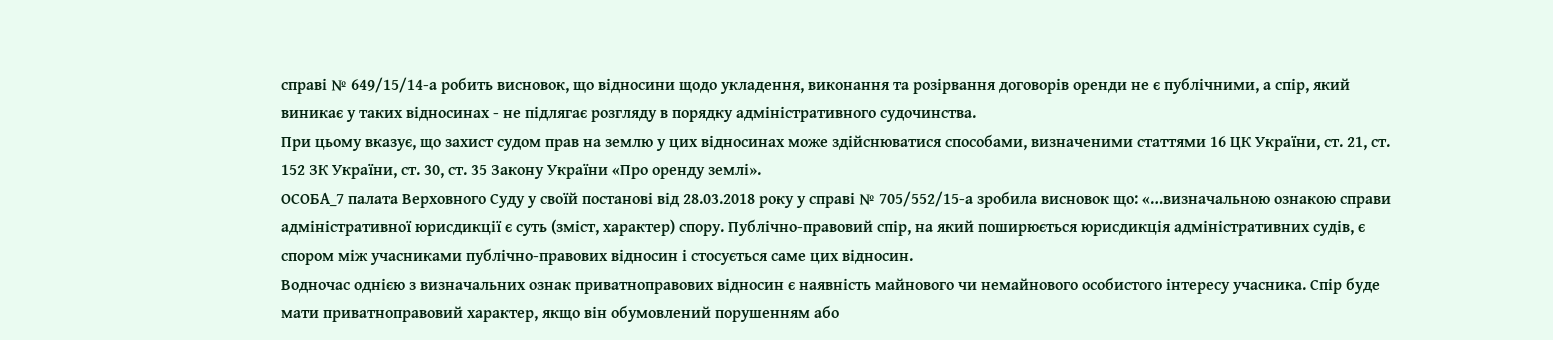справі № 649/15/14-а робить висновок, що відносини щодо укладення, виконання та розірвання договорів оренди не є публічними, а спір, який виникає у таких відносинах - не підлягає розгляду в порядку адміністративного судочинства.
При цьому вказує, що захист судом прав на землю у цих відносинах може здійснюватися способами, визначеними статтями 16 ЦК України, ст. 21, ст. 152 ЗК України, ст. 30, ст. 35 Закону України «Про оренду землі».
ОСОБА_7 палата Верховного Суду у своїй постанові від 28.03.2018 року у справі № 705/552/15-а зробила висновок що: «…визначальною ознакою справи адміністративної юрисдикції є суть (зміст, характер) спору. Публічно-правовий спір, на який поширюється юрисдикція адміністративних судів, є спором між учасниками публічно-правових відносин і стосується саме цих відносин.
Водночас однією з визначальних ознак приватноправових відносин є наявність майнового чи немайнового особистого інтересу учасника. Спір буде мати приватноправовий характер, якщо він обумовлений порушенням або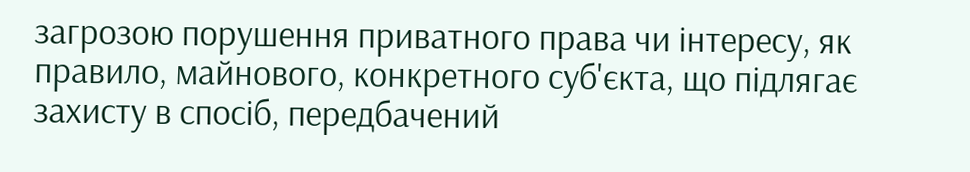загрозою порушення приватного права чи інтересу, як правило, майнового, конкретного суб'єкта, що підлягає захисту в спосіб, передбачений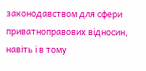законодавством для сфери приватноправових відносин, навіть і в тому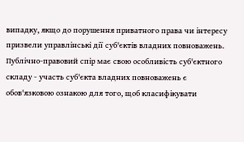випадку, якщо до порушення приватного права чи інтересу призвели управлінські дії суб'єктів владних повноважень.
Публічно-правовий спір має свою особливість суб'єктного складу - участь суб'єкта владних повноважень є обов'язковою ознакою для того, щоб класифікувати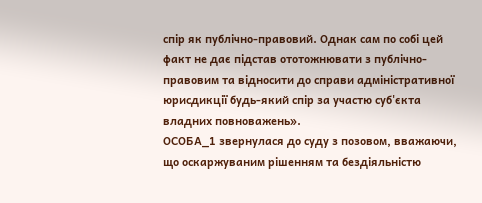спір як публічно-правовий. Однак сам по собі цей факт не дає підстав ототожнювати з публічно-правовим та відносити до справи адміністративної юрисдикції будь-який спір за участю суб'єкта владних повноважень».
ОСОБА_1 звернулася до суду з позовом, вважаючи, що оскаржуваним рішенням та бездіяльністю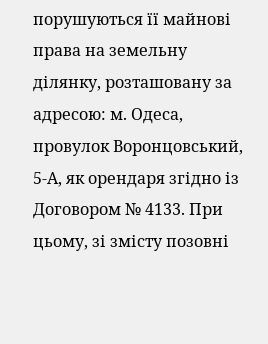порушуються її майнові права на земельну ділянку, розташовану за адресою: м. Одеса, провулок Воронцовський, 5-А, як орендаря згідно із Договором № 4133. При цьому, зі змісту позовні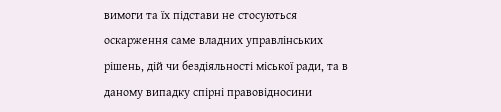вимоги та їх підстави не стосуються оскарження саме владних управлінських рішень, дій чи бездіяльності міської ради, та в даному випадку спірні правовідносини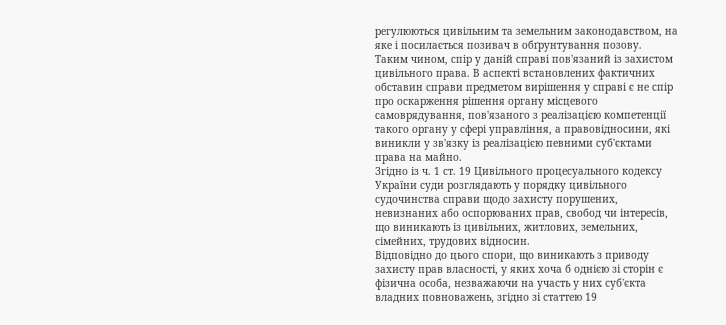регулюються цивільним та земельним законодавством, на яке і посилається позивач в обґрунтування позову.
Таким чином, спір у даній справі пов'язаний із захистом цивільного права. В аспекті встановлених фактичних обставин справи предметом вирішення у справі є не спір про оскарження рішення органу місцевого самоврядування, пов'язаного з реалізацією компетенції такого органу у сфері управління, а правовідносини, які виникли у зв'язку із реалізацією певними суб'єктами права на майно.
Згідно із ч. 1 ст. 19 Цивільного процесуального кодексу України суди розглядають у порядку цивільного судочинства справи щодо захисту порушених, невизнаних або оспорюваних прав, свобод чи інтересів, що виникають із цивільних, житлових, земельних, сімейних, трудових відносин.
Відповідно до цього спори, що виникають з приводу захисту прав власності, у яких хоча б однією зі сторін є фізична особа, незважаючи на участь у них суб'єкта владних повноважень, згідно зі статтею 19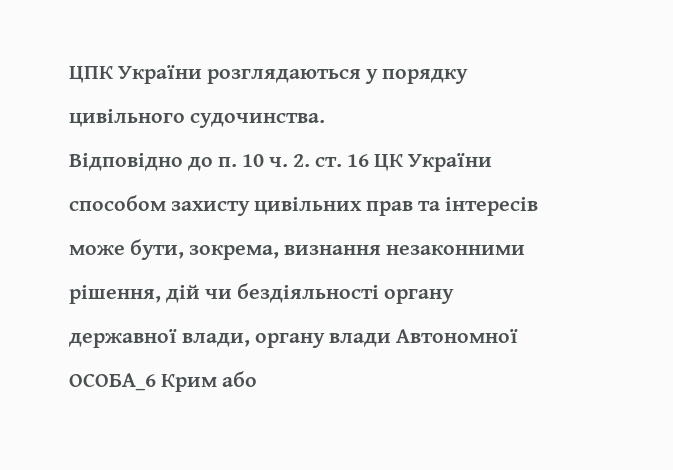ЦПК України розглядаються у порядку цивільного судочинства.
Відповідно до п. 10 ч. 2. ст. 16 ЦК України способом захисту цивільних прав та інтересів може бути, зокрема, визнання незаконними рішення, дій чи бездіяльності органу державної влади, органу влади Автономної ОСОБА_6 Крим або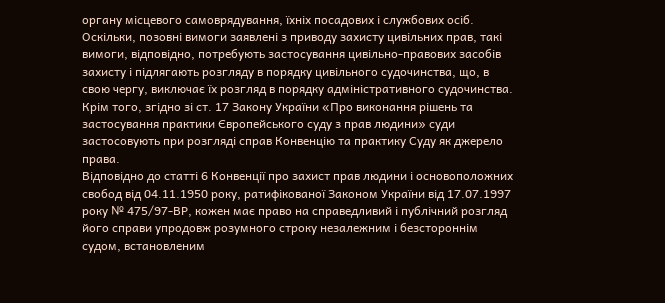органу місцевого самоврядування, їхніх посадових і службових осіб.
Оскільки, позовні вимоги заявлені з приводу захисту цивільних прав, такі вимоги, відповідно, потребують застосування цивільно-правових засобів захисту і підлягають розгляду в порядку цивільного судочинства, що, в свою чергу, виключає їх розгляд в порядку адміністративного судочинства.
Крім того, згідно зі ст. 17 Закону України «Про виконання рішень та застосування практики Європейського суду з прав людини» суди застосовують при розгляді справ Конвенцію та практику Суду як джерело права.
Відповідно до статті 6 Конвенції про захист прав людини і основоположних свобод від 04.11.1950 року, ратифікованої Законом України від 17.07.1997 року № 475/97-ВР, кожен має право на справедливий і публічний розгляд його справи упродовж розумного строку незалежним і безстороннім судом, встановленим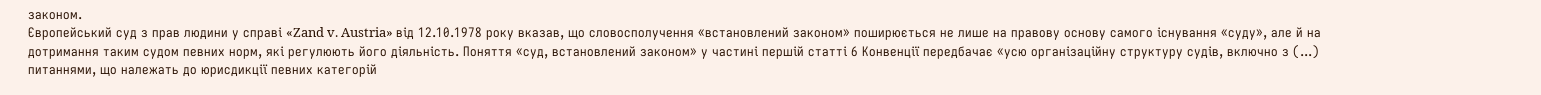законом.
Європейський суд з прав людини у справі «Zand v. Austria» від 12.10.1978 року вказав, що словосполучення «встановлений законом» поширюється не лише на правову основу самого існування «суду», але й на дотримання таким судом певних норм, які регулюють його діяльність. Поняття «суд, встановлений законом» у частині першій статті 6 Конвенції передбачає «усю організаційну структуру судів, включно з (...) питаннями, що належать до юрисдикції певних категорій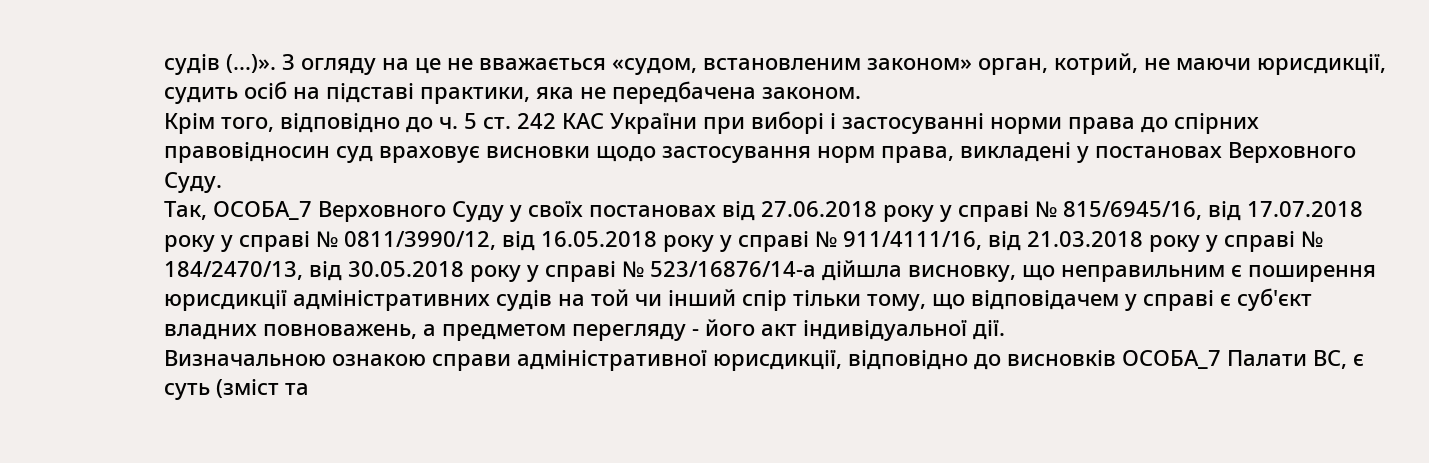судів (...)». З огляду на це не вважається «судом, встановленим законом» орган, котрий, не маючи юрисдикції, судить осіб на підставі практики, яка не передбачена законом.
Крім того, відповідно до ч. 5 ст. 242 КАС України при виборі і застосуванні норми права до спірних правовідносин суд враховує висновки щодо застосування норм права, викладені у постановах Верховного Суду.
Так, ОСОБА_7 Верховного Суду у своїх постановах від 27.06.2018 року у справі № 815/6945/16, від 17.07.2018 року у справі № 0811/3990/12, від 16.05.2018 року у справі № 911/4111/16, від 21.03.2018 року у справі № 184/2470/13, від 30.05.2018 року у справі № 523/16876/14-а дійшла висновку, що неправильним є поширення юрисдикції адміністративних судів на той чи інший спір тільки тому, що відповідачем у справі є суб'єкт владних повноважень, а предметом перегляду - його акт індивідуальної дії.
Визначальною ознакою справи адміністративної юрисдикції, відповідно до висновків ОСОБА_7 Палати ВС, є суть (зміст та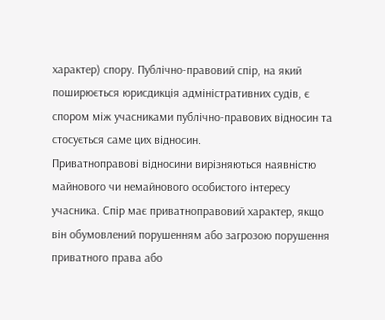характер) спору. Публічно-правовий спір, на який поширюється юрисдикція адміністративних судів, є спором між учасниками публічно-правових відносин та стосується саме цих відносин.
Приватноправові відносини вирізняються наявністю майнового чи немайнового особистого інтересу учасника. Спір має приватноправовий характер, якщо він обумовлений порушенням або загрозою порушення приватного права або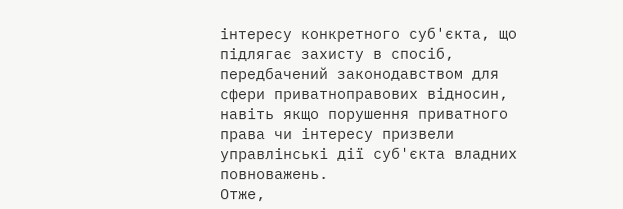інтересу конкретного суб'єкта, що підлягає захисту в спосіб, передбачений законодавством для сфери приватноправових відносин, навіть якщо порушення приватного права чи інтересу призвели управлінські дії суб'єкта владних повноважень.
Отже,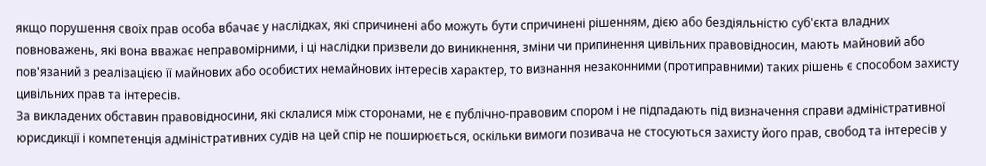якщо порушення своїх прав особа вбачає у наслідках, які спричинені або можуть бути спричинені рішенням, дією або бездіяльністю суб'єкта владних повноважень, які вона вважає неправомірними, і ці наслідки призвели до виникнення, зміни чи припинення цивільних правовідносин, мають майновий або пов'язаний з реалізацією її майнових або особистих немайнових інтересів характер, то визнання незаконними (протиправними) таких рішень є способом захисту цивільних прав та інтересів.
За викладених обставин правовідносини, які склалися між сторонами, не є публічно-правовим спором і не підпадають під визначення справи адміністративної юрисдикції і компетенція адміністративних судів на цей спір не поширюється, оскільки вимоги позивача не стосуються захисту його прав, свобод та інтересів у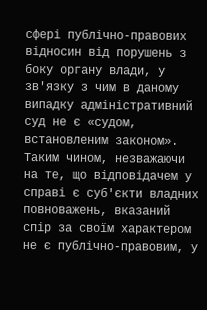сфері публічно-правових відносин від порушень з боку органу влади, у зв'язку з чим в даному випадку адміністративний суд не є «судом, встановленим законом».
Таким чином, незважаючи на те, що відповідачем у справі є суб'єкти владних повноважень, вказаний спір за своїм характером не є публічно-правовим, у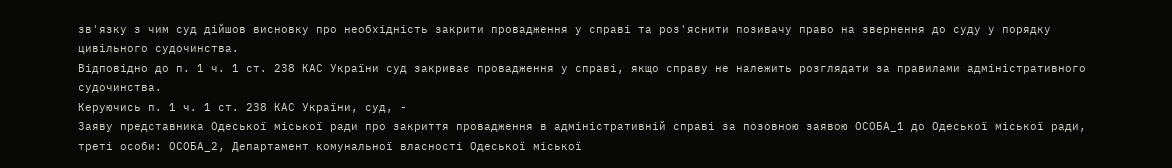зв'язку з чим суд дійшов висновку про необхідність закрити провадження у справі та роз'яснити позивачу право на звернення до суду у порядку цивільного судочинства.
Відповідно до п. 1 ч. 1 ст. 238 КАС України суд закриває провадження у справі, якщо справу не належить розглядати за правилами адміністративного судочинства.
Керуючись п. 1 ч. 1 ст. 238 КАС України, суд, -
Заяву представника Одеської міської ради про закриття провадження в адміністративній справі за позовною заявою ОСОБА_1 до Одеської міської ради, треті особи: ОСОБА_2, Департамент комунальної власності Одеської міської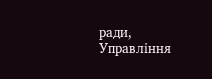ради, Управління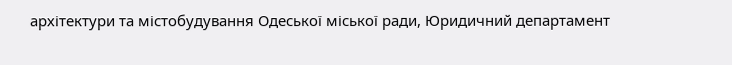архітектури та містобудування Одеської міської ради, Юридичний департамент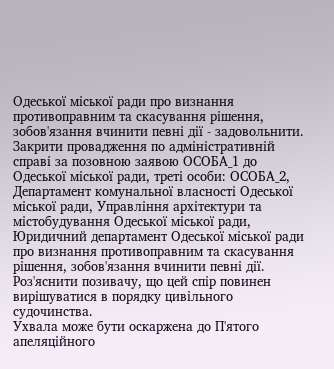Одеської міської ради про визнання противоправним та скасування рішення, зобов'язання вчинити певні дії - задовольнити.
Закрити провадження по адміністративній справі за позовною заявою ОСОБА_1 до Одеської міської ради, треті особи: ОСОБА_2, Департамент комунальної власності Одеської міської ради, Управління архітектури та містобудування Одеської міської ради, Юридичний департамент Одеської міської ради про визнання противоправним та скасування рішення, зобов'язання вчинити певні дії.
Роз'яснити позивачу, що цей спір повинен вирішуватися в порядку цивільного судочинства.
Ухвала може бути оскаржена до П'ятого апеляційного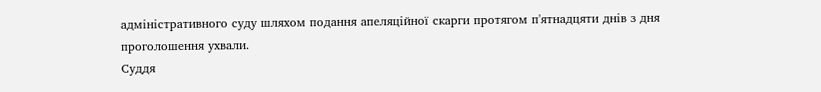адміністративного суду шляхом подання апеляційної скарги протягом п'ятнадцяти днів з дня проголошення ухвали.
Суддя